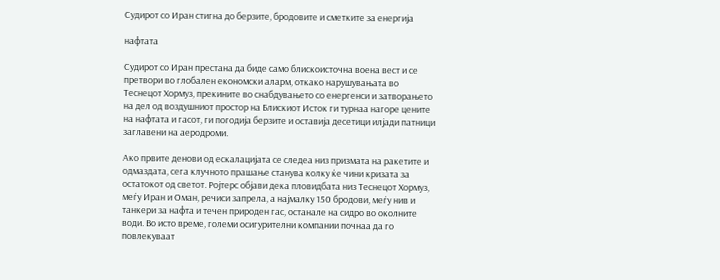Судирот со Иран стигна до берзите, бродовите и сметките за енергија

нафтата

Судирот со Иран престана да биде само блискоисточна воена вест и се претвори во глобален економски аларм, откако нарушувањата во Теснецот Хормуз, прекините во снабдувањето со енергенси и затворањето на дел од воздушниот простор на Блискиот Исток ги турнаа нагоре цените на нафтата и гасот, ги погодија берзите и оставија десетици илјади патници заглавени на аеродроми.

Ако првите денови од ескалацијата се следеа низ призмата на ракетите и одмаздата, сега клучното прашање станува колку ќе чини кризата за остатокот од светот. Ројтерс објави дека пловидбата низ Теснецот Хормуз, меѓу Иран и Оман, речиси запрела, а најмалку 150 бродови, меѓу нив и танкери за нафта и течен природен гас, останале на сидро во околните води. Во исто време, големи осигурителни компании почнаа да го повлекуваат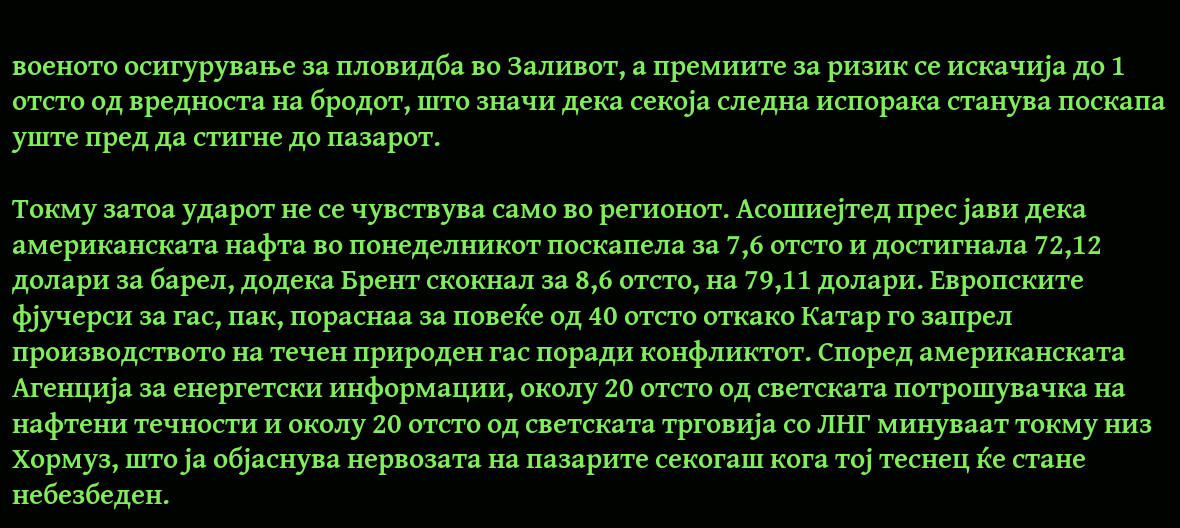военото осигурување за пловидба во Заливот, а премиите за ризик се искачија до 1 отсто од вредноста на бродот, што значи дека секоја следна испорака станува поскапа уште пред да стигне до пазарот.

Токму затоа ударот не се чувствува само во регионот. Асошиејтед прес јави дека американската нафта во понеделникот поскапела за 7,6 отсто и достигнала 72,12 долари за барел, додека Брент скокнал за 8,6 отсто, на 79,11 долари. Европските фјучерси за гас, пак, пораснаа за повеќе од 40 отсто откако Катар го запрел производството на течен природен гас поради конфликтот. Според американската Агенција за енергетски информации, околу 20 отсто од светската потрошувачка на нафтени течности и околу 20 отсто од светската трговија со ЛНГ минуваат токму низ Хормуз, што ја објаснува нервозата на пазарите секогаш кога тој теснец ќе стане небезбеден.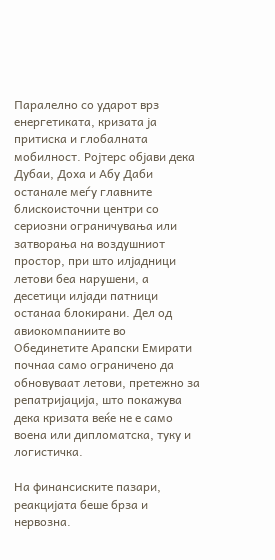Паралелно со ударот врз енергетиката, кризата ја притиска и глобалната мобилност. Ројтерс објави дека Дубаи, Доха и Абу Даби останале меѓу главните блискоисточни центри со сериозни ограничувања или затворања на воздушниот простор, при што илјадници летови беа нарушени, а десетици илјади патници останаа блокирани. Дел од авиокомпаниите во Обединетите Арапски Емирати почнаа само ограничено да обновуваат летови, претежно за репатријација, што покажува дека кризата веќе не е само воена или дипломатска, туку и логистичка.

На финансиските пазари, реакцијата беше брза и нервозна.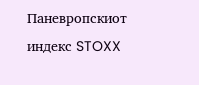Паневропскиот индекс STOXX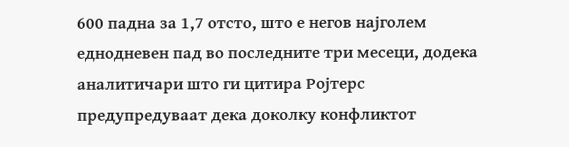600 падна за 1,7 отсто, што е негов најголем еднодневен пад во последните три месеци, додека аналитичари што ги цитира Ројтерс предупредуваат дека доколку конфликтот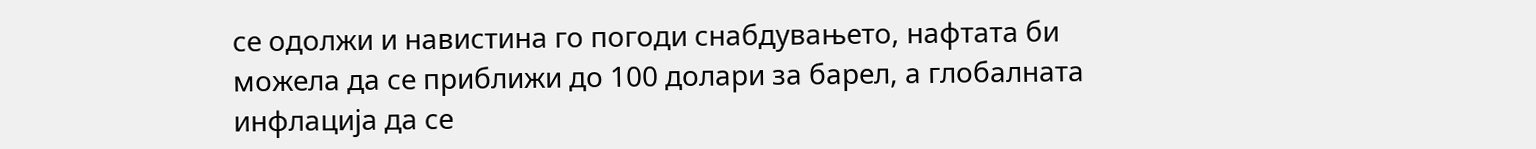се одолжи и навистина го погоди снабдувањето, нафтата би можела да се приближи до 100 долари за барел, а глобалната инфлација да се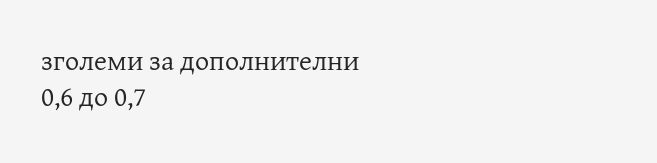зголеми за дополнителни 0,6 до 0,7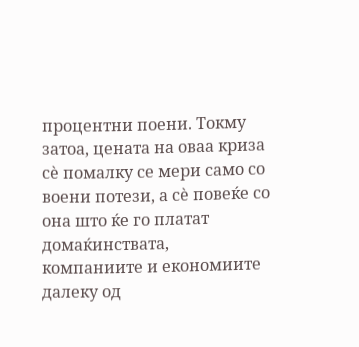процентни поени. Токму затоа, цената на оваа криза сè помалку се мери само со воени потези, а сè повеќе со она што ќе го платат домаќинствата, компаниите и економиите далеку од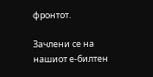фронтот.

Зачлени се на нашиот е-билтен